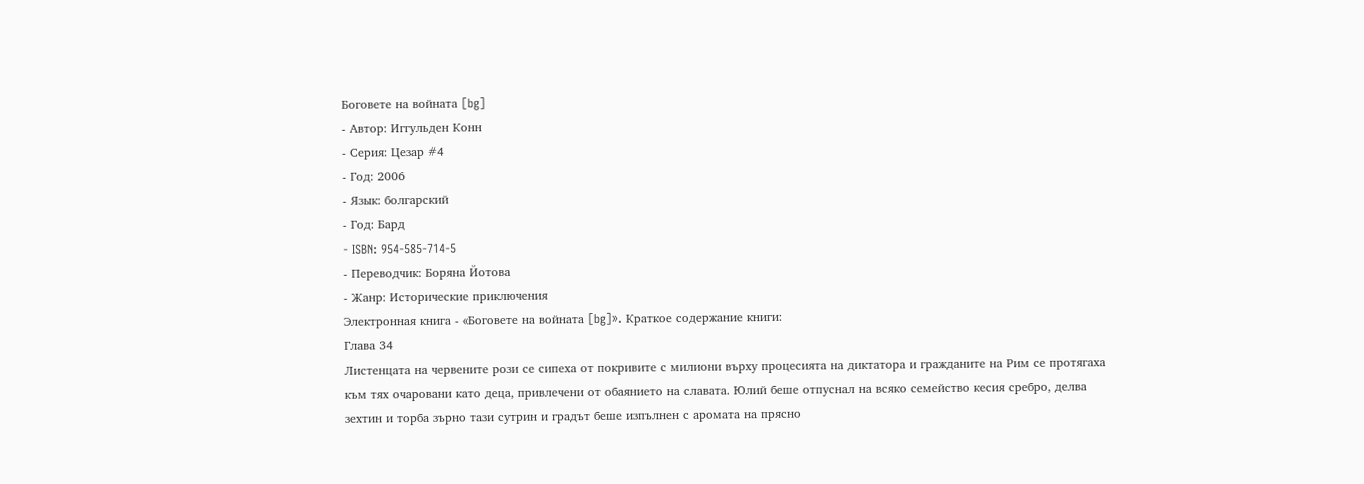Боговете на войната [bg]
- Автор: Иггульден Конн
- Серия: Цезар #4
- Год: 2006
- Язык: болгарский
- Год: Бард
- ISBN: 954-585-714-5
- Переводчик: Боряна Йотова
- Жанр: Исторические приключения
Электронная книга - «Боговете на войната [bg]». Краткое содержание книги:
Глава 34
Листенцата на червените рози се сипеха от покривите с милиони върху процесията на диктатора и гражданите на Рим се протягаха към тях очаровани като деца, привлечени от обаянието на славата. Юлий беше отпуснал на всяко семейство кесия сребро, делва зехтин и торба зърно тази сутрин и градът беше изпълнен с аромата на прясно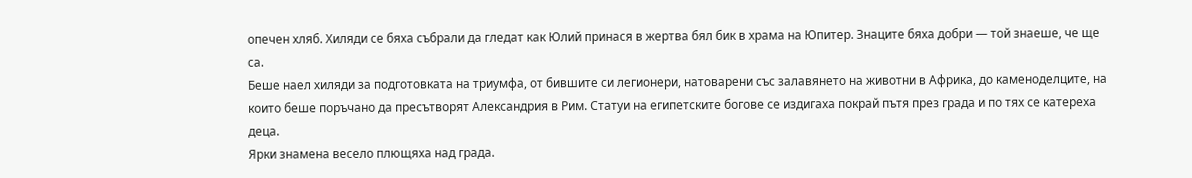опечен хляб. Хиляди се бяха събрали да гледат как Юлий принася в жертва бял бик в храма на Юпитер. Знаците бяха добри — той знаеше, че ще са.
Беше наел хиляди за подготовката на триумфа, от бившите си легионери, натоварени със залавянето на животни в Африка, до каменоделците, на които беше поръчано да пресътворят Александрия в Рим. Статуи на египетските богове се издигаха покрай пътя през града и по тях се катереха деца.
Ярки знамена весело плющяха над града.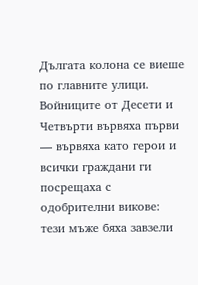Дългата колона се виеше по главните улици. Войниците от Десети и Четвърти вървяха първи — вървяха като герои и всички граждани ги посрещаха с одобрителни викове: тези мъже бяха завзели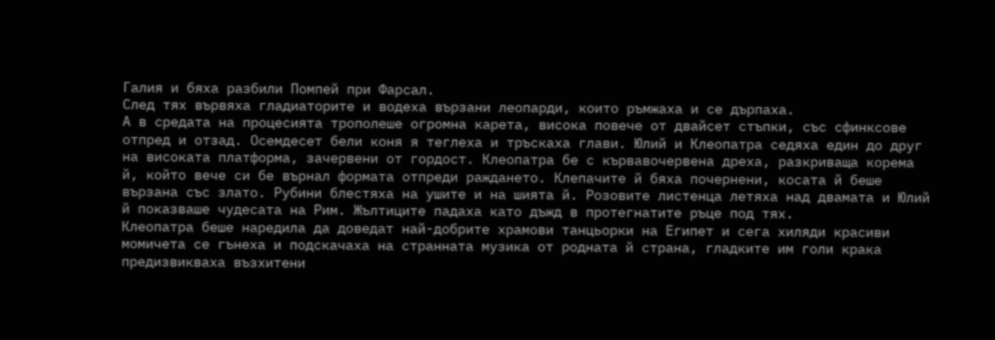Галия и бяха разбили Помпей при Фарсал.
След тях вървяха гладиаторите и водеха вързани леопарди, които ръмжаха и се дърпаха.
А в средата на процесията трополеше огромна карета, висока повече от двайсет стъпки, със сфинксове отпред и отзад. Осемдесет бели коня я теглеха и тръскаха глави. Юлий и Клеопатра седяха един до друг на високата платформа, зачервени от гордост. Клеопатра бе с кървавочервена дреха, разкриваща корема й, който вече си бе върнал формата отпреди раждането. Клепачите й бяха почернени, косата й беше вързана със злато. Рубини блестяха на ушите и на шията й. Розовите листенца летяха над двамата и Юлий й показваше чудесата на Рим. Жълтиците падаха като дъжд в протегнатите ръце под тях.
Клеопатра беше наредила да доведат най-добрите храмови танцьорки на Египет и сега хиляди красиви момичета се гънеха и подскачаха на странната музика от родната й страна, гладките им голи крака предизвикваха възхитени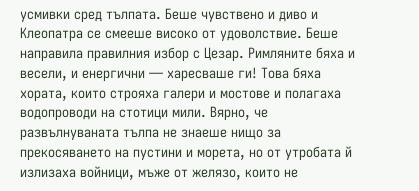усмивки сред тълпата. Беше чувствено и диво и Клеопатра се смееше високо от удоволствие. Беше направила правилния избор с Цезар. Римляните бяха и весели, и енергични — харесваше ги! Това бяха хората, които строяха галери и мостове и полагаха водопроводи на стотици мили. Вярно, че развълнуваната тълпа не знаеше нищо за прекосяването на пустини и морета, но от утробата й излизаха войници, мъже от желязо, които не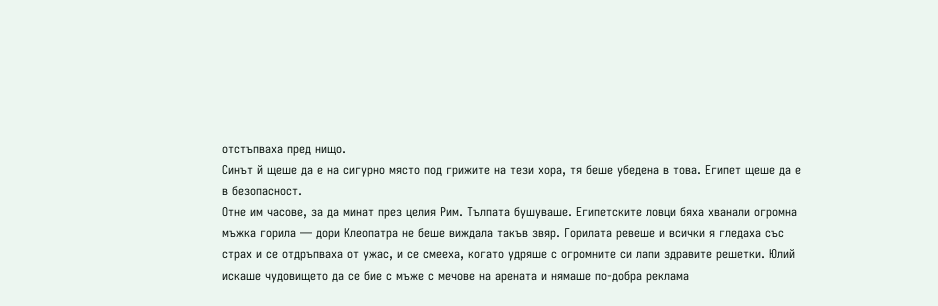отстъпваха пред нищо.
Синът й щеше да е на сигурно място под грижите на тези хора, тя беше убедена в това. Египет щеше да е в безопасност.
Отне им часове, за да минат през целия Рим. Тълпата бушуваше. Египетските ловци бяха хванали огромна мъжка горила — дори Клеопатра не беше виждала такъв звяр. Горилата ревеше и всички я гледаха със страх и се отдръпваха от ужас, и се смееха, когато удряше с огромните си лапи здравите решетки. Юлий искаше чудовището да се бие с мъже с мечове на арената и нямаше по-добра реклама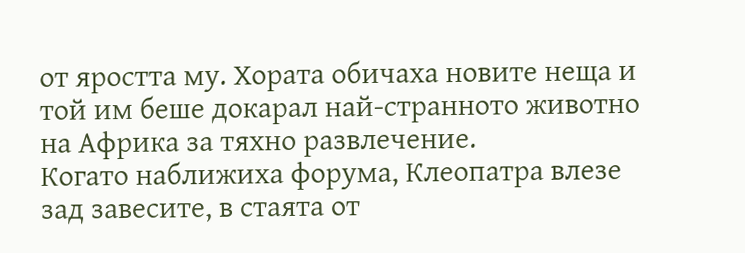от яростта му. Хората обичаха новите неща и той им беше докарал най-странното животно на Африка за тяхно развлечение.
Когато наближиха форума, Клеопатра влезе зад завесите, в стаята от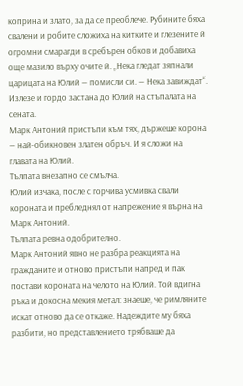коприна и злато, за да се преоблече. Рубините бяха свалени и робите сложиха на китките и глезените й огромни смарагди в сребърен обков и добавиха още мазило върху очите й. „Нека гледат зяпнали царицата на Юлий — помисли си. — Нека завиждат“.
Излезе и гордо застана до Юлий на стъпалата на сената.
Марк Антоний пристъпи към тях, държеше корона — най-обикновен златен обръч. И я сложи на главата на Юлий.
Тълпата внезапно се смълча.
Юлий изчака, после с горчива усмивка свали короната и пребледнял от напрежение я върна на Марк Антоний.
Тълпата ревна одобрително.
Марк Антоний явно не разбра реакцията на гражданите и отново пристъпи напред и пак постави короната на челото на Юлий. Той вдигна ръка и докосна мекия метал: знаеше, че римляните искат отново да се откаже. Надеждите му бяха разбити, но представлението трябваше да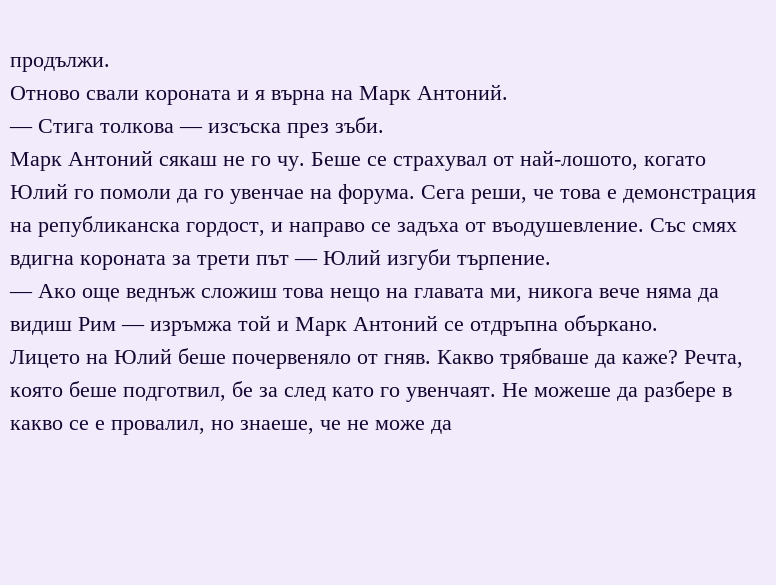продължи.
Отново свали короната и я върна на Марк Антоний.
— Стига толкова — изсъска през зъби.
Марк Антоний сякаш не го чу. Беше се страхувал от най-лошото, когато Юлий го помоли да го увенчае на форума. Сега реши, че това е демонстрация на републиканска гордост, и направо се задъха от въодушевление. Със смях вдигна короната за трети път — Юлий изгуби търпение.
— Ако още веднъж сложиш това нещо на главата ми, никога вече няма да видиш Рим — изръмжа той и Марк Антоний се отдръпна объркано.
Лицето на Юлий беше почервеняло от гняв. Какво трябваше да каже? Речта, която беше подготвил, бе за след като го увенчаят. Не можеше да разбере в какво се е провалил, но знаеше, че не може да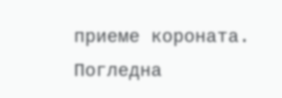приеме короната. Погледна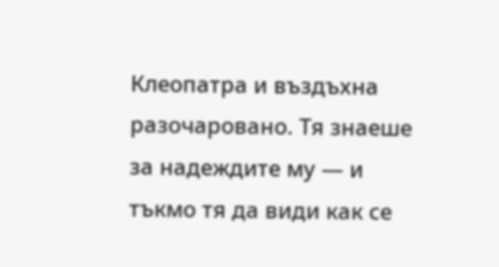Клеопатра и въздъхна разочаровано. Тя знаеше за надеждите му — и тъкмо тя да види как се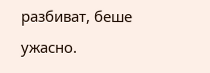разбиват, беше ужасно.